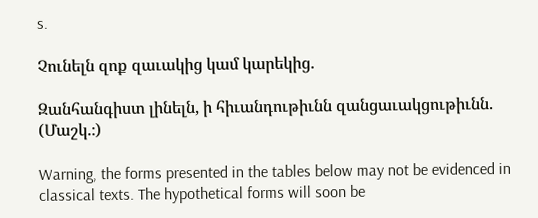s.

Չունելն զոք զաւակից կամ կարեկից.

Զանհանգիստ լինելն, ի հիւանդութիւնն զանցաւակցութիւնն. (Մաշկ.։)

Warning, the forms presented in the tables below may not be evidenced in classical texts. The hypothetical forms will soon be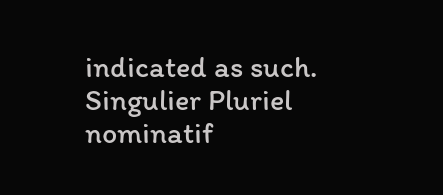indicated as such.
Singulier Pluriel
nominatif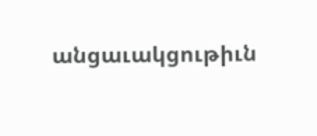անցաւակցութիւն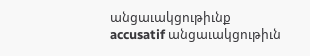անցաւակցութիւնք
accusatif անցաւակցութիւն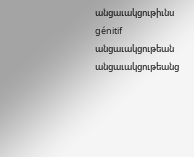անցաւակցութիւնս
génitif անցաւակցութեան անցաւակցութեանց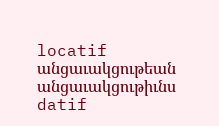locatif անցաւակցութեան անցաւակցութիւնս
datif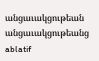անցաւակցութեան անցաւակցութեանց
ablatif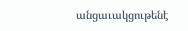անցաւակցութենէ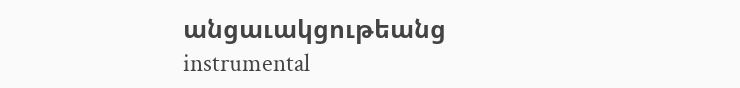անցաւակցութեանց
instrumental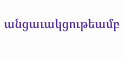անցաւակցութեամբ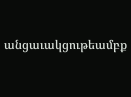անցաւակցութեամբք